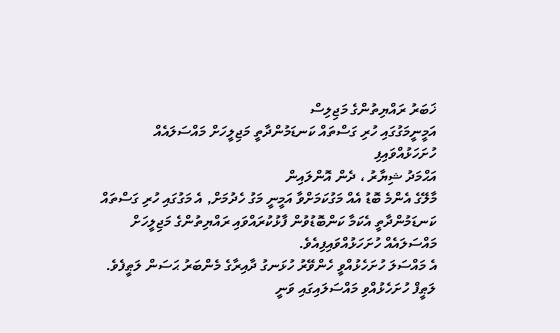ޚަބަރު ރައްޔިތުންގެ މަޖިލިސް
އަމީނީމަގުގައި ހުރި ގަސްތައް ކަނޑަމުންދާތީ މަޖިލީހަށް މައްސަލައެއް ހުށަހަޅުއްވައިފި
އަޙްމަދު ޝިޔާރު ، ދެން އޮންލައިން
މާލޭގެ އެންމެ ބޮޑު އެއް މަގުކަމަށްވާ އަމީނީ މަގު ހެދުމަށް, އެ މަގުގައި ހުރި ގަސްތައް ކަނޑަމުންދާތީ އެކަމާ ކަންބޮޑުވުން ފާޅުކުރައްވައި ރައްޔިތުންގެ މަޖިލީހަށް މައްސަލައެއް ހުށަހަޅުއްވައިފިއެވެ.
އެ މައްސަލަ ހުށަހެޅުއްވީ ހެންވޭރު ހުޅަނގު ދާއިރާގެ މެންބަރު ޙަސަން ލަޠީފެވެ.
ލަޠީފް ހުށަހެޅުއްވި މައްސަލައިގައި ވަނީ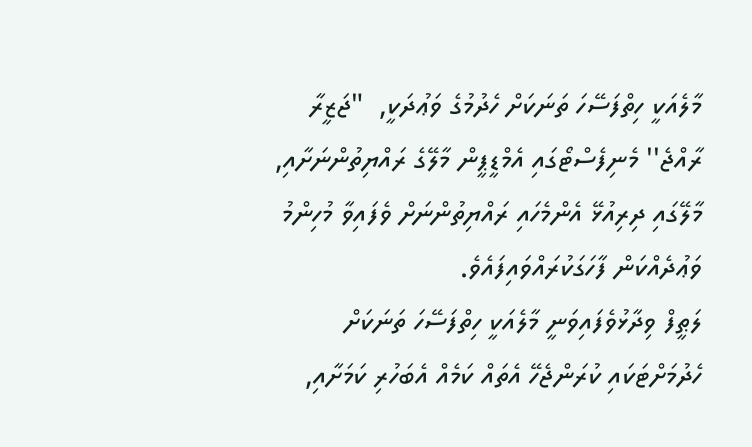މާލެއަކީ ހިތްފަސޭހަ ތަނަކަށް ހެދުމުގެ ވަޢުދަކީ,  "ޖަޒީރާ ރާއްޖެ'' މެނިފެސްޓޯގައި އެމްޑީޕީން މާލޭގެ ރައްޔިތުންނަށާއި, މާލޭގައި ދިރިއުޅޭ އެންމެހައި ރައްޔިތުންނަށް ވެފައިވާ މުހިންމު ވަޢުދެއްކަން ފާހަގަކުރައްވައިފައެވެ.
ލަޠީފް ވިދާޅުވެފައިވަނީ މާލެއަކީ ހިތްފަސޭހަ ތަނަކަށް ހެދުމަށްޓަކައި ކުރަންޖެހޭ އެތައް ކަމެއް އެބަހުރި ކަމަށާއި,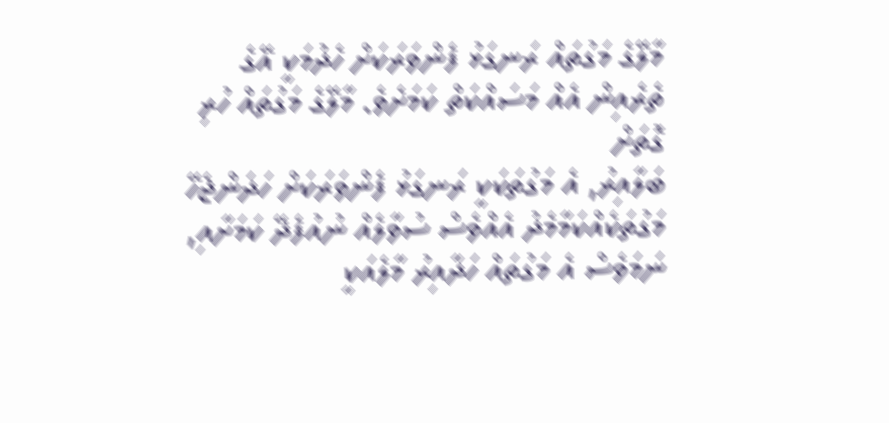މާލޭގެ މަގުތައް ރަނގަޅު ފެންވަރަކަށް ހެދުމަކީ އޭގެ ތެރެއިން އެއް މަސައްކަތް ކަމަށެވެ. މާލޭގެ މަގުތައް ހުރި ގޮތަށް
ބަލާއިރު, އެ މަގުތަކަކީ ރަނގަޅު ފެންވަރަކަށް ހަދަންޖެހޭ މަގުތަކެއްކަމާމެދު އެއްވެސް ސުވާލެއް ނުއުފެދޭ ކަމަށާއި, ނަމަވެސް އެ މަގުތައް ހަދާއިރު މާލެއަކީ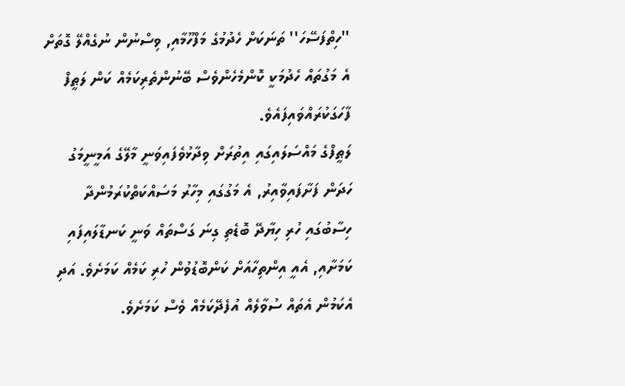''ހިތްފަސޭހަ'' ތަނަކަށް ހެދުމުގެ މަފްހޫމާއި, ވިސްނުން ނުގެއްލޭ ގޮތަށް އެ މަގުތައް ހެދުމަކީ ކޮންމެހެންވެސް ބޭނުންތެރިކަމެއް ކަން ލަޠީފް ފާހަގަކުރައްވައިފައެވެ.
ލަޠީފްގެ މައްސަލައިގައި އިތުރަށް ވިދާޅުވެފައިވަނީ މާލޭގެ އަމީނީމަގު ހަދަން ފަށާފައިވާއިރު, އެ މަގުގައި މިހާރު މަސައްކަތްކުރަމުންދާ ހިސާބުގައި ހުރި ހިޔާދޭ ބޮޑެތި ގިނަ ގަސްތައް ވަނީ ކަނޑާލައިފައި ކަމަށާއި, އެއީ އިންތިހާއަށް ކަންބޮޑުވުން ހުރި ކަމެއް ކަމަށެވެ. އަދި އެކަމުން އެތައް ސުވާލެއް އުފެދޭކަމެއް ވެސް ކަމަށެވެ.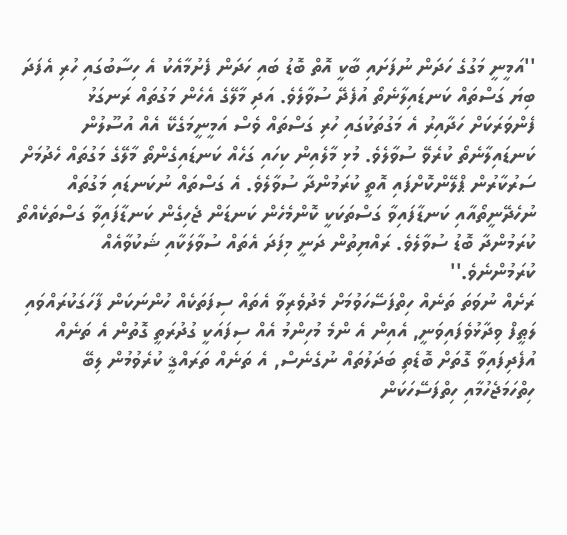''އަމީނީ މަގުގެ ހަދަން ނުފަށައި ބާކީ އޮތް ބޮޑު ބައި ހަދަން ފެށުމާއެކު އެ ހިސާބުގައި ހުރި އެފަދަ ބިޔަ ގަސްތައް ކަނޑައިލާނެތޯ އުފެދޭ ސުވާލެވެ. އަދި މާލޭގެ އެހެން މަގުތައް ރަނގަޅު ފެންވަރަކަށް ހަދާއިރު އެ މަގުތަކުގައި ހުރި ގަސްތައް ވެސް އަމީނީމަގެކޭ އެއް އުސޫލުން ކަނޑައިލާނެތޯ ކުރެވޭ ސުވާލެވެ. މުޅި މާލެއިން ކިހައި ގަހެއް ކަނޑައިގެންތޯ މާލޭގެ މަގުތައް ހެދުމަށް ސަރުކާރުން ޕްލޭންކޮށްފައި އޮތީ ކުރަމުންދާ ސުވާލެވެ. އެ ގަސްތައް ނުކަނޑައި މަގުތައް ނުހެދޭނީތޯއާއި ކަނޑާފައިވާ ގަސްތަކަކީ ކޮންމެހެން ކަނޑަން ޖެހިގެން ކަނޑާފައިވާ ގަސްތަކެއްތޯ ކުރަމުންދާ ބޮޑު ސުވާލެވެ. ރައްޔިތުން ދަނީ މިފަދަ އެތައް ސުވާލަކާއި ޝަކުވާއެއް ކުރަމުންނެވެ.''
ރަށެއް ނުވަތަ ތަނެއް ހިތްފަސޭހަވުމަށް މެދުވެރިވާ އެތައް ސިފަތަކެއް ހުންނަކަން ފާހަގަކުރައްވައި ލަޠީފް ވިދާޅުވެފައިވަނީ, އެއިން އެ ންމެ މުހިންމު އެއް ސިފައަކީ ގުދުރަތީ ގޮތުން އެ ތަނެއް އުފެދިފައިވާ ގޮތަށް ބޮޑެތި ބަދަލުތައް ނުގެނެސް, އެ ތަނެއް ތަރައްޤީ ކުރެވުމުން ލިބޭ ހިތްހަމަޖެހުމާއި ހިތްފަސޭހަކަން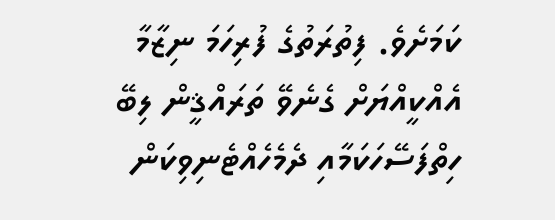ކަމަށެވެ. ފިތުރަތުގެ ފުރިހަމަ ނިޒާމާ އެއްކީއްޔަށް ގެނެވޭ ތަރައްޤީން ލިބޭ ހިތްފަސޭހަކަމާއި ދެމެހެއްޓެނިވިކަން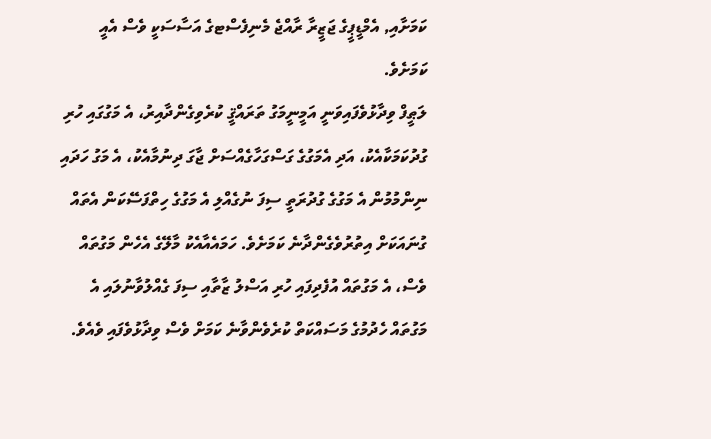ކަމަށާއި, އެމްޑީޕީގެ ޖަޒީރާ ރާއްޖެ މެނިފެސްޓގެ އަސާސަކީ ވެސް އެއީ ކަމަށެވެ.
ލަޠީފް ވިދާޅުވެފައިވަނީ އަމީނީމަގު ތަރައްޤީ ކުރެވިގެންދާއިރު، އެ މަގުގައި ހުރި ގުދުކަމަކާއެކު، އަދި އެމަގުގެ ގަސްގަހާގެއްސަށް ޖާގަ ދިނުމާއެކު، އެ މަގު ހަދައި ނިންމުމުން އެ މަގުގެ ގުދުރަތީ ސިފަ ނުގެއްލި އެ މަގުގެ ހިތްފަސޭކަން އެތައް ގުނައަކަށް އިތުރުވެގެންދާނެ ކަމަށެވެ. ހަމައެއާއެކު މާލޭގެ އެހެން މަގުތައް ވެސް، އެ މަގުތައް އުފެދިފައި ހުރި އަސްލު ޒާތާއި ސިފަ ގެއްލުވާނުލައި އެ މަގުތައް ހެދުމުގެ މަސައްކަތް ކުރެވެންވާނެ ކަމަށް ވެސް ވިދާޅުވެފައި ވެއެވެ.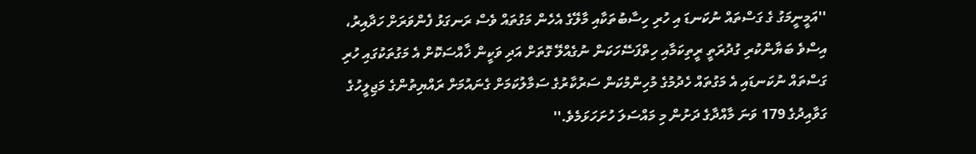''އަމީނީމަގު ގެ ގަސްތައް ނުކަނޑަ އި ހުރި ހިސާބުތަކާއި މާލޭގެ އެހެން މަގުތައް ވެސް ރަނގަޅު ފެންވަރަށް ހަދާއިރު، އިސްވެ ބަޔާންކުރި ގުދުރަތީ ރީތިކަމާއި ހިތްފަސޭހަކަން ނުގެއްލޭ ގޮތަށް އަދި ވަކީން ޚާއްސަކޮށް އެ މަގުތަކުގައި ހުރި ގަސްތައް ނުކަނޑައި އެ މަގުތައް ހެދުމުގެ މުހިންމުކަން ސަރުކާރުގެ ސަމާލުކަމަށް ގެނައުމަށް ރައްޔިތުންގެ މަޖިލީހުގެ ގަވާއިދުގެ 179 ވަނަ މާއްދާގެ ދަށުން މި މައްސަލަ ހުށަހަޅަމެވެ.''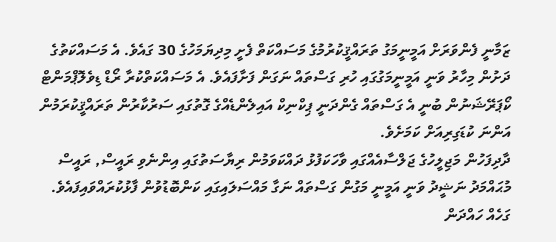ޒަމާނީ ފެންވަރަށް އަމީނީމަގު ތަރައްޤީކުރުމުގެ މަސައްކަތް ފެށީ މިދިޔަމަހުގެ 30 ގައެވެ. އެ މަސައްކަތުގެ ދަށުން މިހާރު ވަނީ އަމީނީމަގުގައި ހުރި ގަސްތައް ނަގަން ފަށާފައެވެ. އެ މަސައްކަތްކުރާ ރޯޑް ޑިވެލޮޕްމަންޓް ކޯޕަރޭޝަނުން ބުނީ އެ ގަސްތައް ގެންދަނީ ޕިކްނިކް އައިލެންޑެއްގެ ގޮތުގައި ސަރުކާރުން ތަރައްޤީކުރަމުން އަންނަ ކުޑަގިރިއަށް ކަމަށެވެ.
ދާދިފަހުން މަޖިލީހުގެ ޖަލްސާއެއްގައި ވާހަކަފުޅު ދައްކަވަމުން ރިޔާސަތުގައި އިންނެވި ރައީސް, ރައީސް މުޙައްމަދު ނަޝީދު ވަނީ އަމީނީ މަގުން ގަސްތައް ނަގާ މައްސަލައިގައި ކަންބޮޑުވުން ފާޅުކުރައްވައިފައެވެ.
ގަހެއް ހައްދަން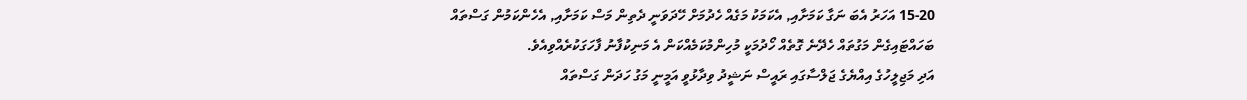15-20 އަހަރު އެބަ ނަގާ ކަމަށާއި, އެކަމަކު މަގެއް ހެދުމަށް ހޭދަވަނީ ދެތިން މަސް ކަމަށާއި, އެހެންކަމުން ގަސްތައް ބަހައްޓައިގެން މަގުތައް ހެދޭނެ ގޮތެއް ހޯދުމަކީ މުހިންމުކަމެއްކަން އެ މަނިކުފާނު ފާހަގަކުރެއްވިއެވެ.
އަދި މަޖިލީހުގެ އިއްޔެގެ ޖަލްސާގައި ރައީސް ނަޝީދު ވިދާޅުވީ އަމީނީ މަގު ހަދަން ގަސްތައް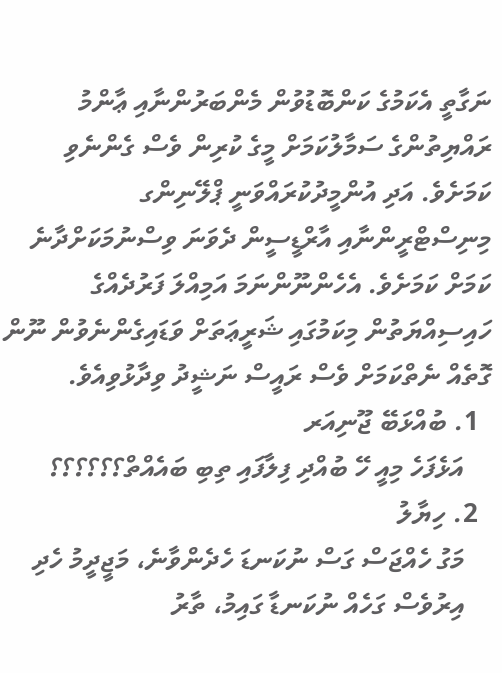ނަގާތީ އެކަމުގެ ކަންބޮޑުވުން މެންބަރުންނާއި ޢާންމު ރައްޔިތުންގެ ސަމާލުކަމަށް މީގެ ކުރިން ވެސް ގެންނެވި ކަމަށެވެ. އަދި އުންމީދުކުރައްވަނީ ޕްލޭނިންގ މިނިސްޓްރީންނާއި އާރްޑީސީން ދެވަނަ ވިސްނުމަކަށްދާނެ ކަމަށް ކަމަށެވެ. އެހެންނޫންނަމަ އަމިއްލަ ފަރުދެއްގެ ހައިސިއްޔަތުން މިކަމުގައި ޝަރީޢަތަށް ވަޑައިގެންނެވުން ނޫން ގޮތެއް ނެތްކަމަށް ވެސް ރައީސް ނަޝީދު ވިދާޅުވިއެވެ.
  1. ބުއްޅަބޭ ޖޫނިއަރ
    އަޅެފަހެ މިއީ ހޭ ބުއްދި ފިލާފައި ތިބި ބައެއްތް؟؟؟؟؟؟
  2. ހިޔާލު
    މަގު ހެއްޖަސް ގަސް ނުކަނޑަ ހެދެންވާނެ، މަޖީދީމު ހެދި
    އިރުވެސް ގަހެއް ނުކަނޑާ ގައިމު، ތާރު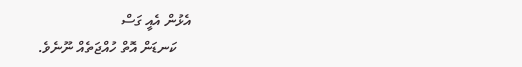އެޅުން އެއީ ގަސް
    ކަނޑަން އޮތް ހުއްޖަތެއް ނޫނެވެ.